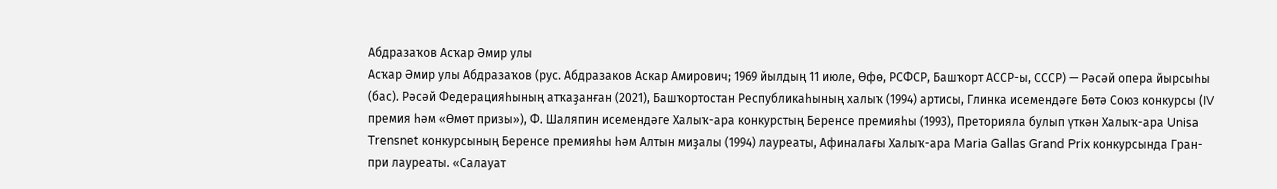Абдразаҡов Асҡар Әмир улы
Асҡар Әмир улы Абдразаҡов (рус. Абдразаков Аскар Амирович; 1969 йылдың 11 июле, Өфө, РСФСР, Башҡорт АССР-ы, СССР) — Рәсәй опера йырсыһы (бас). Рәсәй Федерацияһының атҡаҙанған (2021), Башҡортостан Республикаһының халыҡ (1994) артисы, Глинка исемендәге Бөтә Союз конкурсы (IV премия һәм «Өмөт призы»), Ф. Шаляпин исемендәге Халыҡ-ара конкурстың Беренсе премияһы (1993), Преторияла булып үткән Халыҡ-ара Unisa Trensnet конкурсының Беренсе премияһы һәм Алтын миҙалы (1994) лауреаты, Афиналағы Халыҡ-ара Maria Gallas Grand Prix конкурсында Гран-при лауреаты. «Салауат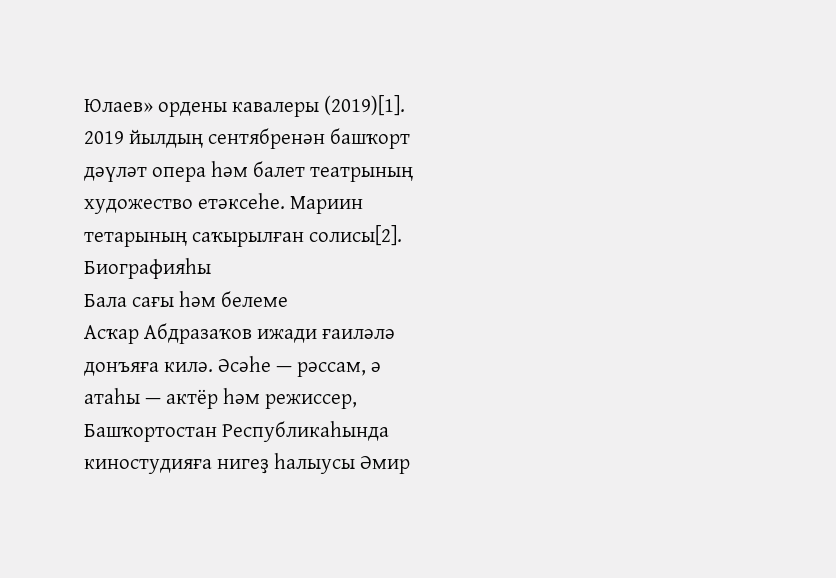Юлаев» ордены кавалеры (2019)[1]. 2019 йылдың сентябренән башҡорт дәүләт опера һәм балет театрының художество етәксеһе. Мариин тетарының саҡырылған солисы[2].
Биографияһы
Бала сағы һәм белеме
Асҡар Абдразаҡов ижади ғаиләлә донъяға килә. Әсәһе — рәссам, ә атаһы — актёр һәм режиссер, Башҡортостан Республикаһында киностудияға нигеҙ һалыусы Әмир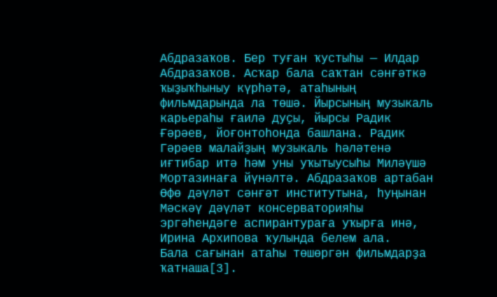Абдразаҡов. Бер туған ҡустыһы — Илдар Абдразаҡов. Асҡар бала саҡтан сәнғәткә ҡыҙыҡһыныу күрһәтә, атаһының фильмдарында ла төшә. Йырсының музыкаль карьераһы ғаилә дуҫы, йырсы Радик Ғәрәев, йоғонтоһонда башлана. Радик Гәрәев малайҙың музыкаль һәләтенә иғтибар итә һәм уны уҡытыусыһы Миләүшә Мортазинаға йүнәлтә. Абдразаҡов артабан Өфө дәүләт сәнғәт институтына, һуңынан Мәскәү дәүләт консерваторияһы эргәһендәге аспирантураға уҡырға инә, Ирина Архипова ҡулында белем ала.
Бала сағынан атаһы төшөргән фильмдарҙа ҡатнаша[3].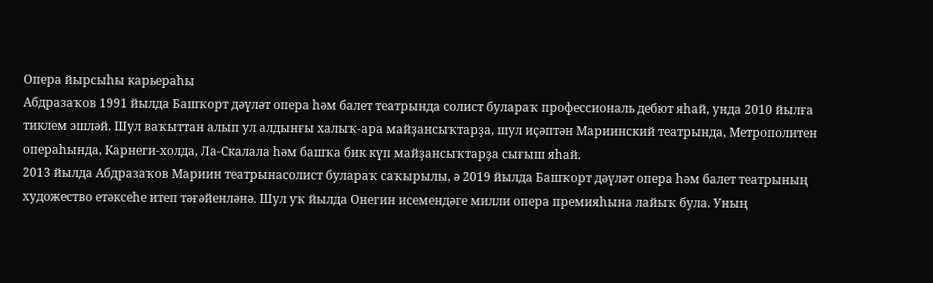Опера йырсыһы карьераһы
Абдразаҡов 1991 йылда Башҡорт дәүләт опера һәм балет театрында солист булараҡ профессиональ дебют яһай, унда 2010 йылға тиклем эшләй. Шул ваҡыттан алып ул алдынғы халыҡ-ара майҙансыҡтарҙа, шул иҫәптән Мариинский театрында, Метрополитен операһында, Карнеги-холда, Ла-Скалала һәм башҡа бик күп майҙансыҡтарҙа сығыш яһай.
2013 йылда Абдразаҡов Мариин театрынасолист булараҡ саҡырылы, ә 2019 йылда Башҡорт дәүләт опера һәм балет театрының художество етәксеһе итеп тәғәйенләнә. Шул уҡ йылда Онегин исемендәге милли опера премияһына лайыҡ була. Уның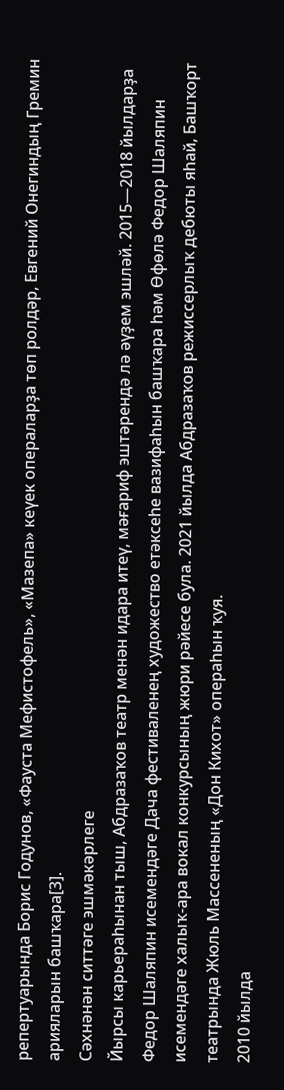репертуарында Борис Годунов, «Фауста Мефистофель», «Мазепа» кеүек операларҙа төп ролдәр, Евгений Онегиндың Гремин арияларын башҡара[3].
Сәхнәнән ситтәге эшмәкәрлеге
Йырсы карьераһынан тыш, Абдразаҡов театр менән идара итеү, мәғариф эштәрендә лә әүҙем эшләй. 2015—2018 йылдарҙа Федор Шаляпин исемендәге Дача фестиваленең художество етәксеһе вазифаһын башҡара һәм Өфөлә Федор Шаляпин исемендәге халыҡ-ара вокал конкурсының жюри рәйесе була. 2021 йылда Абдразаҡов режиссерлыҡ дебюты яһай, Башҡорт театрында Жюль Массененың «Дон Кихот» операһын ҡуя.
2010 йылда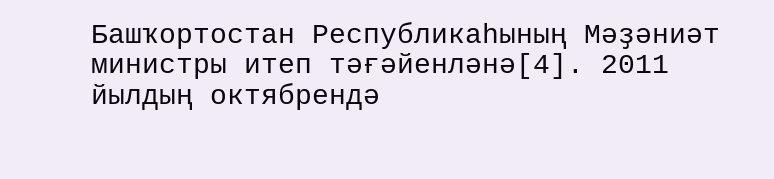Башҡортостан Республикаһының Мәҙәниәт министры итеп тәғәйенләнә[4]. 2011 йылдың октябрендә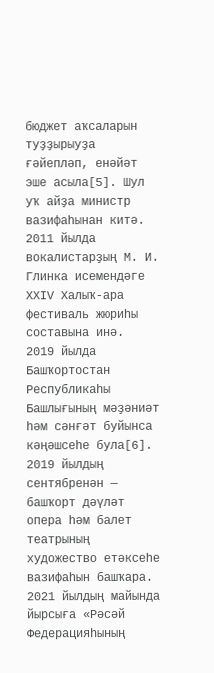бюджет аҡсаларын туҙҙырыуҙа ғәйепләп, енәйәт эше асыла[5]. Шул уҡ айҙа министр вазифаһынан китә. 2011 йылда вокалистарҙың М. И. Глинка исемендәге ХХIV Халыҡ-ара фестиваль жюриһы составына инә.
2019 йылда Башҡортостан Республикаһы Башлығының мәҙәниәт һәм сәнғәт буйынса кәңәшсеһе була[6]. 2019 йылдың сентябренән — башҡорт дәүләт опера һәм балет театрының художество етәксеһе вазифаһын башҡара.
2021 йылдың майында йырсыға «Рәсәй Федерацияһының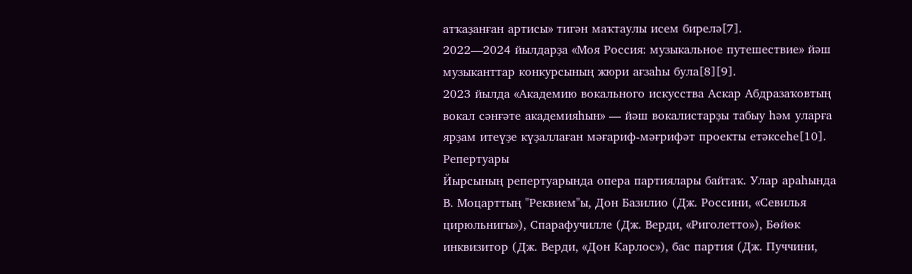атҡаҙанған артисы» тигән маҡтаулы исем бирелә[7].
2022—2024 йылдарҙа «Моя Россия: музыкальное путешествие» йәш музыканттар конкурсының жюри ағзаһы була[8][9].
2023 йылда «Академию вокального искусства Аскар Абдразаҡовтың вокал сәнғәте академияһын» — йәш вокалистарҙы табыу һәм уларға ярҙам итеүҙе күҙаллаған мәғариф-мәғрифәт проекты етәксеһе[10].
Pепертуары
Йырсының репертуарында опера партиялары байтаҡ. Улар араһында В. Моцарттың "Реквием"ы, Дон Базилио (Дж. Россини, «Севилья цирюльнигы»), Спарафучилле (Дж. Верди, «Риголетто»), Бөйөк инквизитор (Дж. Верди, «Дон Карлос»), бас партия (Дж. Пуччини,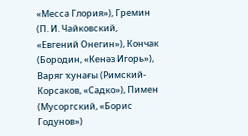«Месса Глория»), Гремин (П. И. Чайковский, «Евгений Онегин»), Кончак (Бородин, «Кенәз Игорь»), Варяг ҡунағы (Римский-Корсаков, «Садко»), Пимен (Мусоргский, «Борис Годунов»)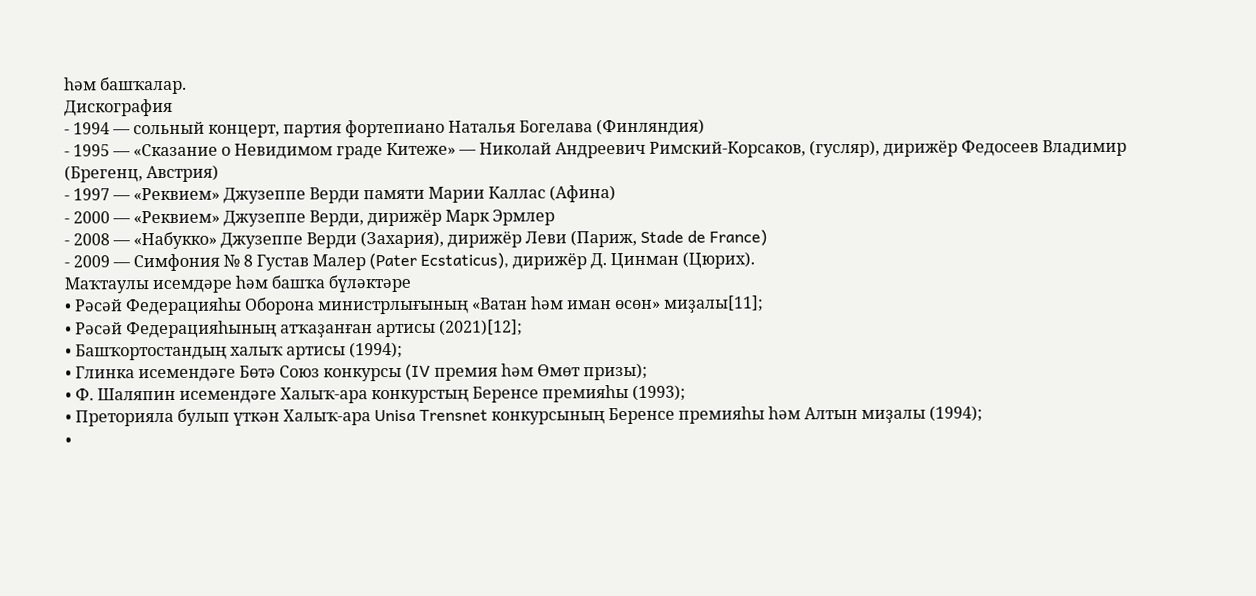һәм башҡалар.
Дискография
- 1994 — сольный концерт, партия фортепиано Наталья Богелава (Финляндия)
- 1995 — «Сказание о Невидимом граде Китеже» — Николай Андреевич Римский-Корсаков, (гусляр), дирижёр Федосеев Владимир (Брегенц, Австрия)
- 1997 — «Реквием» Джузеппе Верди памяти Марии Каллас (Афина)
- 2000 — «Реквием» Джузеппе Верди, дирижёр Марк Эрмлер
- 2008 — «Набукко» Джузеппе Верди (Захария), дирижёр Леви (Париж, Stade de France)
- 2009 — Симфония № 8 Густав Малер (Pater Ecstaticus), дирижёр Д. Цинман (Цюрих).
Маҡтаулы исемдәре һәм башҡа бүләктәре
• Рәсәй Федерацияһы Оборона министрлығының «Ватан һәм иман өсөн» миҙалы[11];
• Рәсәй Федерацияһының атҡаҙанған артисы (2021)[12];
• Башҡортостандың халыҡ артисы (1994);
• Глинка исемендәге Бөтә Союз конкурсы (IV премия һәм Өмөт призы);
• Ф. Шаляпин исемендәге Халыҡ-ара конкурстың Беренсе премияһы (1993);
• Преторияла булып үткән Халыҡ-ара Unisa Trensnet конкурсының Беренсе премияһы һәм Алтын миҙалы (1994);
•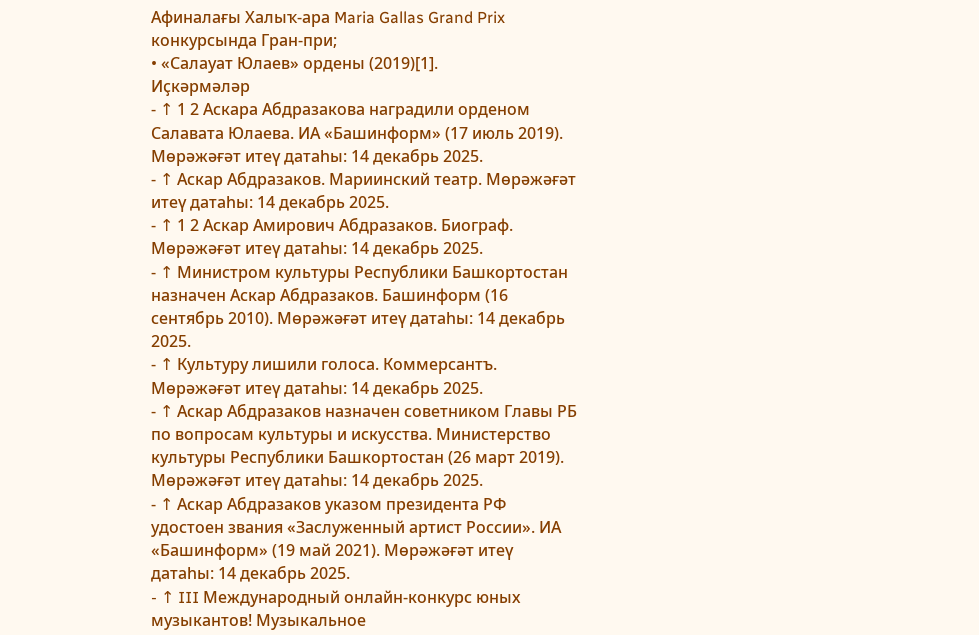Афиналағы Халыҡ-ара Maria Gallas Grand Prix конкурсында Гран-при;
• «Салауат Юлаев» ордены (2019)[1].
Иҫкәрмәләр
- ↑ 1 2 Аскара Абдразакова наградили орденом Салавата Юлаева. ИА «Башинформ» (17 июль 2019). Мөрәжәғәт итеү датаһы: 14 декабрь 2025.
- ↑ Аскар Абдразаков. Мариинский театр. Мөрәжәғәт итеү датаһы: 14 декабрь 2025.
- ↑ 1 2 Аскар Амирович Абдразаков. Биограф. Мөрәжәғәт итеү датаһы: 14 декабрь 2025.
- ↑ Министром культуры Республики Башкортостан назначен Аскар Абдразаков. Башинформ (16 сентябрь 2010). Мөрәжәғәт итеү датаһы: 14 декабрь 2025.
- ↑ Культуру лишили голоса. Коммерсантъ. Мөрәжәғәт итеү датаһы: 14 декабрь 2025.
- ↑ Аскар Абдразаков назначен советником Главы РБ по вопросам культуры и искусства. Министерство культуры Республики Башкортостан (26 март 2019). Мөрәжәғәт итеү датаһы: 14 декабрь 2025.
- ↑ Аскар Абдразаков указом президента РФ удостоен звания «Заслуженный артист России». ИА «Башинформ» (19 май 2021). Мөрәжәғәт итеү датаһы: 14 декабрь 2025.
- ↑ III Международный онлайн-конкурс юных музыкантов! Музыкальное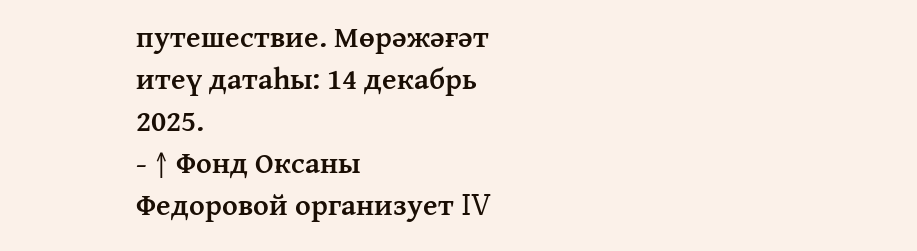путешествие. Мөрәжәғәт итеү датаһы: 14 декабрь 2025.
- ↑ Фонд Оксаны Федоровой организует IV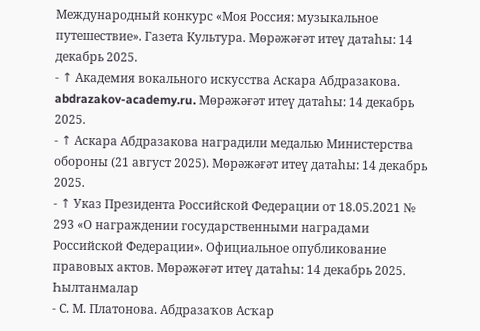Международный конкурс «Моя Россия: музыкальное путешествие». Газета Культура. Мөрәжәғәт итеү датаһы: 14 декабрь 2025.
- ↑ Академия вокального искусства Аскара Абдразакова. abdrazakov-academy.ru. Мөрәжәғәт итеү датаһы: 14 декабрь 2025.
- ↑ Аскара Абдразакова наградили медалью Министерства обороны (21 август 2025). Мөрәжәғәт итеү датаһы: 14 декабрь 2025.
- ↑ Указ Президента Российской Федерации от 18.05.2021 № 293 «О награждении государственными наградами Российской Федерации». Официальное опубликование правовых актов. Мөрәжәғәт итеү датаһы: 14 декабрь 2025.
Һылтанмалар
- С. М. Платонова. Абдразаҡов Асҡар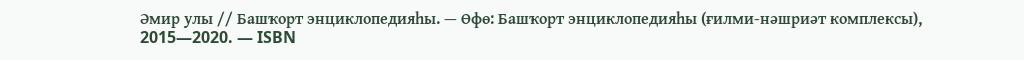Әмир улы // Башҡорт энциклопедияһы. — Өфө: Башҡорт энциклопедияһы (ғилми-нәшриәт комплексы), 2015—2020. — ISBN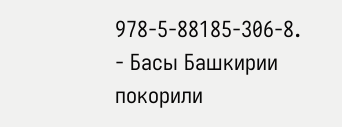978-5-88185-306-8.
- Басы Башкирии покорили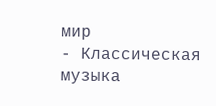мир
- Классическая музыка